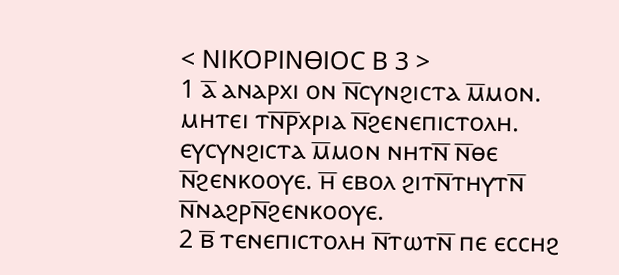< ⲚⲒⲔⲞⲢⲒⲚⲐⲒⲞⲤ Ⲃ 3 >
1 ⲁ̅ ⲁⲛⲁⲣⲭⲓ ⲟⲛ ⲛ̅ⲥⲩⲛϩⲓⲥⲧⲁ ⲙ̅ⲙⲟⲛ. ⲙⲏⲧⲉⲓ ⲧⲛ̅ⲣ̅ⲭⲣⲓⲁ ⲛ̅ϩⲉⲛⲉⲡⲓⲥⲧⲟⲗⲏ. ⲉⲩⲥⲩⲛϩⲓⲥⲧⲁ ⲙ̅ⲙⲟⲛ ⲛⲏⲧⲛ̅ ⲛ̅ⲑⲉ ⲛ̅ϩⲉⲛⲕⲟⲟⲩⲉ. ⲏ̅ ⲉⲃⲟⲗ ϩⲓⲧⲛ̅ⲧⲏⲩⲧⲛ̅ ⲛ̅ⲛⲁϩⲣⲛ̅ϩⲉⲛⲕⲟⲟⲩⲉ.
2 ⲃ̅ ⲧⲉⲛⲉⲡⲓⲥⲧⲟⲗⲏ ⲛ̅ⲧⲱⲧⲛ̅ ⲡⲉ ⲉⲥⲥⲏϩ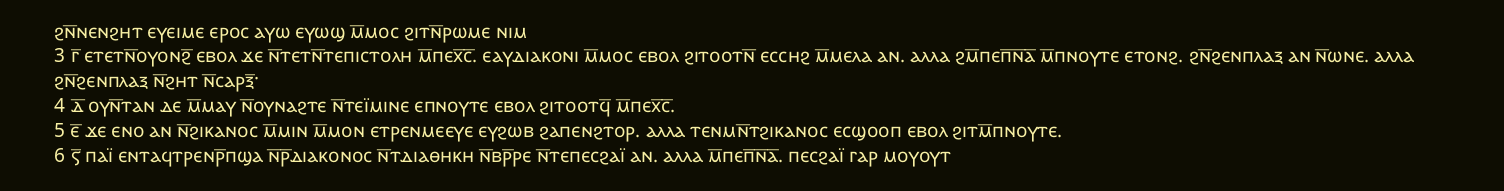ϩⲛ̅ⲛⲉⲛϩⲏⲧ ⲉⲩⲉⲓⲙⲉ ⲉⲣⲟⲥ ⲁⲩⲱ ⲉⲩⲱϣ ⲙ̅ⲙⲟⲥ ϩⲓⲧⲛ̅ⲣⲱⲙⲉ ⲛⲓⲙ
3 ⲅ̅ ⲉⲧⲉⲧⲛ̅ⲟⲩⲟⲛϩ̅ ⲉⲃⲟⲗ ϫⲉ ⲛ̅ⲧⲉⲧⲛ̅ⲧⲉⲡⲓⲥⲧⲟⲗⲏ ⲙ̅ⲡⲉⲭ̅ⲥ̅. ⲉⲁⲩⲇⲓⲁⲕⲟⲛⲓ ⲙ̅ⲙⲟⲥ ⲉⲃⲟⲗ ϩⲓⲧⲟⲟⲧⲛ̅ ⲉⲥⲥⲏϩ ⲙ̅ⲙⲉⲗⲁ ⲁⲛ. ⲁⲗⲗⲁ ϩⲙ̅ⲡⲉⲡ̅ⲛ̅ⲁ̅ ⲙ̅ⲡⲛⲟⲩⲧⲉ ⲉⲧⲟⲛϩ. ϩⲛ̅ϩⲉⲛⲡⲗⲁⲝ ⲁⲛ ⲛ̅ⲱⲛⲉ. ⲁⲗⲗⲁ ϩⲛ̅ϩⲉⲛⲡⲗⲁⲝ ⲛ̅ϩⲏⲧ ⲛ̅ⲥⲁⲣⲝ̅·
4 ⲇ̅ ⲟⲩⲛ̅ⲧⲁⲛ ⲇⲉ ⲙ̅ⲙⲁⲩ ⲛ̅ⲟⲩⲛⲁϩⲧⲉ ⲛ̅ⲧⲉⲓ̈ⲙⲓⲛⲉ ⲉⲡⲛⲟⲩⲧⲉ ⲉⲃⲟⲗ ϩⲓⲧⲟⲟⲧϥ̅ ⲙ̅ⲡⲉⲭ̅ⲥ̅.
5 ⲉ̅ ϫⲉ ⲉⲛⲟ ⲁⲛ ⲛ̅ϩⲓⲕⲁⲛⲟⲥ ⲙ̅ⲙⲓⲛ ⲙ̅ⲙⲟⲛ ⲉⲧⲣⲉⲛⲙⲉⲉⲩⲉ ⲉⲩϩⲱⲃ ϩⲁⲡⲉⲛϩⲧⲟⲣ. ⲁⲗⲗⲁ ⲧⲉⲛⲙⲛ̅ⲧϩⲓⲕⲁⲛⲟⲥ ⲉⲥϣⲟⲟⲡ ⲉⲃⲟⲗ ϩⲓⲧⲙ̅ⲡⲛⲟⲩⲧⲉ.
6 ⲋ̅ ⲡⲁⲓ̈ ⲉⲛⲧⲁϥⲧⲣⲉⲛⲣ̅ⲡϣⲁ ⲛ̅ⲣ̅ⲇⲓⲁⲕⲟⲛⲟⲥ ⲛ̅ⲧⲇⲓⲁⲑⲏⲕⲏ ⲛ̅ⲃⲣ̅ⲣⲉ ⲛ̅ⲧⲉⲡⲉⲥϩⲁⲓ̈ ⲁⲛ. ⲁⲗⲗⲁ ⲙ̅ⲡⲉⲡ̅ⲛ̅ⲁ̅. ⲡⲉⲥϩⲁⲓ̈ ⲅⲁⲣ ⲙⲟⲩⲟⲩⲧ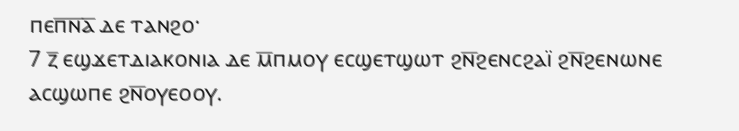ⲡⲉⲡ̅ⲛ̅ⲁ̅ ⲇⲉ ⲧⲁⲛϩⲟ·
7 ⲍ̅ ⲉϣϫⲉⲧⲇⲓⲁⲕⲟⲛⲓⲁ ⲇⲉ ⲙ̅ⲡⲙⲟⲩ ⲉⲥϣⲉⲧϣⲱⲧ ϩⲛ̅ϩⲉⲛⲥϩⲁⲓ̈ ϩⲛ̅ϩⲉⲛⲱⲛⲉ ⲁⲥϣⲱⲡⲉ ϩⲛ̅ⲟⲩⲉⲟⲟⲩ.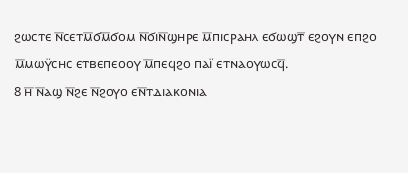ϩⲱⲥⲧⲉ ⲛ̅ⲥⲉⲧⲙ̅ϭⲙ̅ϭⲟⲙ ⲛ̅ϭⲓⲛ̅ϣⲏⲣⲉ ⲙ̅ⲡⲓⲥⲣⲁⲏⲗ ⲉϭⲱϣⲧ̅ ⲉϩⲟⲩⲛ ⲉⲡϩⲟ ⲙ̅ⲙⲱⲩ̈ⲥⲏⲥ ⲉⲧⲃⲉⲡⲉⲟⲟⲩ ⲙ̅ⲡⲉϥϩⲟ ⲡⲁⲓ̈ ⲉⲧⲛⲁⲟⲩⲱⲥϥ̅.
8 ⲏ̅ ⲛ̅ⲁϣ ⲛ̅ϩⲉ ⲛ̅ϩⲟⲩⲟ ⲉⲛ̅ⲧⲇⲓⲁⲕⲟⲛⲓⲁ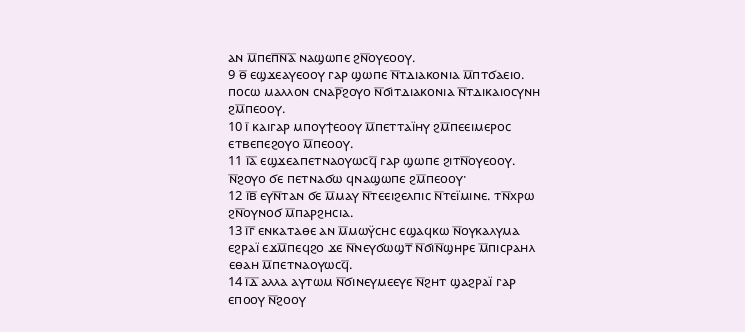ⲁⲛ ⲙ̅ⲡⲉⲡ̅ⲛ̅ⲁ̅ ⲛⲁϣⲱⲡⲉ ϩⲛ̅ⲟⲩⲉⲟⲟⲩ.
9 ⲑ̅ ⲉϣϫⲉⲁⲩⲉⲟⲟⲩ ⲅⲁⲣ ϣⲱⲡⲉ ⲛ̅ⲧⲇⲓⲁⲕⲟⲛⲓⲁ ⲙ̅ⲡⲧϭⲁⲉⲓⲟ. ⲡⲟⲥⲱ ⲙⲁⲗⲗⲟⲛ ⲥⲛⲁⲣ̅ϩⲟⲩⲟ ⲛ̅ϭⲓⲧⲇⲓⲁⲕⲟⲛⲓⲁ ⲛ̅ⲧⲇⲓⲕⲁⲓⲟⲥⲩⲛⲏ ϩⲙ̅ⲡⲉⲟⲟⲩ.
10 ⲓ̅ ⲕⲁⲓⲅⲁⲣ ⲙⲡⲟⲩϯⲉⲟⲟⲩ ⲙ̅ⲡⲉⲧⲧⲁⲓ̈ⲏⲩ ϩⲙ̅ⲡⲉⲉⲓⲙⲉⲣⲟⲥ ⲉⲧⲃⲉⲡⲉϩⲟⲩⲟ ⲙ̅ⲡⲉⲟⲟⲩ.
11 ⲓ̅ⲁ̅ ⲉϣϫⲉⲁⲡⲉⲧⲛⲁⲟⲩⲱⲥϥ̅ ⲅⲁⲣ ϣⲱⲡⲉ ϩⲓⲧⲛ̅ⲟⲩⲉⲟⲟⲩ. ⲛ̅ϩⲟⲩⲟ ϭⲉ ⲡⲉⲧⲛⲁϭⲱ ϥⲛⲁϣⲱⲡⲉ ϩⲙ̅ⲡⲉⲟⲟⲩ·
12 ⲓ̅ⲃ̅ ⲉⲩⲛ̅ⲧⲁⲛ ϭⲉ ⲙ̅ⲙⲁⲩ ⲛ̅ⲧⲉⲉⲓϩⲉⲗⲡⲓⲥ ⲛ̅ⲧⲉⲓ̈ⲙⲓⲛⲉ. ⲧⲛ̅ⲭⲣⲱ ϩⲛ̅ⲟⲩⲛⲟϭ ⲙ̅ⲡⲁⲣϩⲏⲥⲓⲁ.
13 ⲓ̅ⲅ̅ ⲉⲛⲕⲁⲧⲁⲑⲉ ⲁⲛ ⲙ̅ⲙⲱⲩ̈ⲥⲏⲥ ⲉϣⲁϥⲕⲱ ⲛ̅ⲟⲩⲕⲁⲗⲩⲙⲁ ⲉϩⲣⲁⲓ̈ ⲉϫⲙ̅ⲡⲉϥϩⲟ ϫⲉ ⲛ̅ⲛⲉⲩϭⲱϣⲧ̅ ⲛ̅ϭⲓⲛ̅ϣⲏⲣⲉ ⲙ̅ⲡⲓⲥⲣⲁⲏⲗ ⲉⲑⲁⲏ ⲙ̅ⲡⲉⲧⲛⲁⲟⲩⲱⲥϥ̅.
14 ⲓ̅ⲇ̅ ⲁⲗⲗⲁ ⲁⲩⲧⲱⲙ ⲛ̅ϭⲓⲛⲉⲩⲙⲉⲉⲩⲉ ⲛ̅ϩⲏⲧ ϣⲁϩⲣⲁⲓ̈ ⲅⲁⲣ ⲉⲡⲟⲟⲩ ⲛ̅ϩⲟⲟⲩ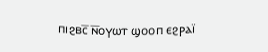ⲡⲓϩⲃⲥ̅ ⲛ̅ⲟⲩⲱⲧ ϣⲟⲟⲡ ⲉϩⲣⲁⲓ̈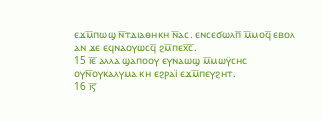ⲉϫⲙ̅ⲡⲱϣ ⲛ̅ⲧⲇⲓⲁⲑⲏⲕⲏ ⲛ̅ⲁⲥ. ⲉⲛⲥⲉϭⲱⲗⲡ̅ ⲙ̅ⲙⲟϥ̅ ⲉⲃⲟⲗ ⲁⲛ ϫⲉ ⲉϥⲛⲁⲟⲩⲱⲥϥ̅ ϩⲙ̅ⲡⲉⲭ̅ⲥ̅.
15 ⲓ̅ⲉ̅ ⲁⲗⲗⲁ ϣⲁⲡⲟⲟⲩ ⲉⲩⲛⲁⲱϣ ⲙ̅ⲙⲱⲩ̈ⲥⲏⲥ ⲟⲩⲛ̅ⲟⲩⲕⲁⲗⲩⲙⲁ ⲕⲏ ⲉϩⲣⲁⲓ̈ ⲉϫⲙ̅ⲡⲉⲩϩⲏⲧ.
16 ⲓ̅ⲋ̅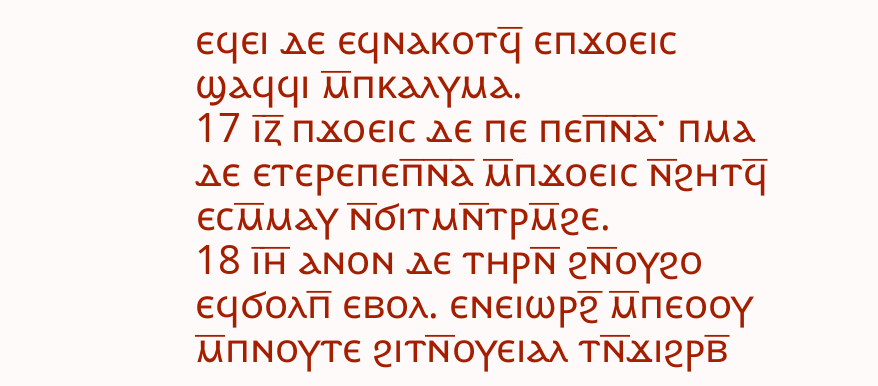ⲉϥⲉⲓ ⲇⲉ ⲉϥⲛⲁⲕⲟⲧϥ̅ ⲉⲡϫⲟⲉⲓⲥ ϣⲁϥϥⲓ ⲙ̅ⲡⲕⲁⲗⲩⲙⲁ.
17 ⲓ̅ⲍ̅ ⲡϫⲟⲉⲓⲥ ⲇⲉ ⲡⲉ ⲡⲉⲡ̅ⲛ̅ⲁ̅· ⲡⲙⲁ ⲇⲉ ⲉⲧⲉⲣⲉⲡⲉⲡ̅ⲛ̅ⲁ̅ ⲙ̅ⲡϫⲟⲉⲓⲥ ⲛ̅ϩⲏⲧϥ̅ ⲉⲥⲙ̅ⲙⲁⲩ ⲛ̅ϭⲓⲧⲙⲛ̅ⲧⲣⲙ̅ϩⲉ.
18 ⲓ̅ⲏ̅ ⲁⲛⲟⲛ ⲇⲉ ⲧⲏⲣⲛ̅ ϩⲛ̅ⲟⲩϩⲟ ⲉϥϭⲟⲗⲡ̅ ⲉⲃⲟⲗ. ⲉⲛⲉⲓⲱⲣϩ̅ ⲙ̅ⲡⲉⲟⲟⲩ ⲙ̅ⲡⲛⲟⲩⲧⲉ ϩⲓⲧⲛ̅ⲟⲩⲉⲓⲁⲗ ⲧⲛ̅ϫⲓϩⲣⲃ̅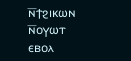ⲛ̅ϯϩⲓⲕⲱⲛ ⲛ̅ⲟⲩⲱⲧ ⲉⲃⲟⲗ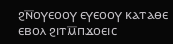ϩⲛ̅ⲟⲩⲉⲟⲟⲩ ⲉⲩⲉⲟⲟⲩ ⲕⲁⲧⲁⲑⲉ ⲉⲃⲟⲗ ϩⲓⲧⲙ̅ⲡϫⲟⲉⲓⲥ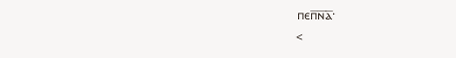ⲡⲉⲡ̅ⲛ̅ⲁ̅·
<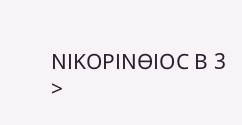ⲚⲒⲔⲞⲢⲒⲚⲐⲒⲞⲤ Ⲃ 3 >